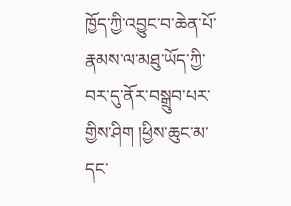ཁྱོད་ཀྱི་འབྱུང་བ་ཆེན་པོ་རྣམས་ལ་མཐུ་ཡོད་ཀྱི་བར་དུ་ནོར་བསྒྲུབ་པར་གྱིས་ཤིག །ཕྱིས་ཆུང་མ་དང་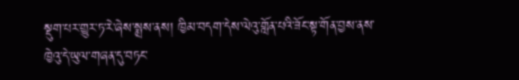སྡུག་པར་གྱུར་ཏ་རེ་ཞེས་སྨྲས་ནས། ཁྱིམ་བདག་དེས་ལེའུ་གློན་པའི་ཟོང་སྟ་གོན་བྱས་ནས་ཁྱེའུ་དེ་ཡུལ་གཞན་དུ་བཏང་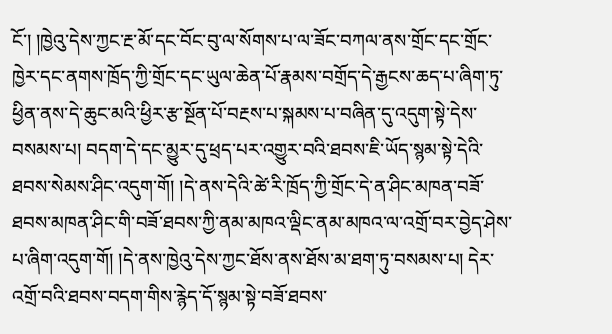ངོ་། །ཁྱེའུ་དེས་ཀྱང་རྔ་མོ་དང་བོང་བུ་ལ་སོགས་པ་ལ་ཟོང་བཀལ་ནས་གྲོང་དང་གྲོང་ཁྱེར་དང་ནགས་ཁྲོད་ཀྱི་གྲོང་དང་ཡུལ་ཆེན་པོ་རྣམས་བགྲོད་དེ་རྒྱངས་ཆད་པ་ཞིག་ཏུ་ཕྱིན་ནས་དེ་ཆུང་མའི་ཕྱིར་རྩ་སྔོན་པོ་བརྔས་པ་སྐམས་པ་བཞིན་དུ་འདུག་སྟེ་དེས་བསམས་པ། བདག་དེ་དང་མྱུར་དུ་ཕྲད་པར་འགྱུར་བའི་ཐབས་ཇི་ཡོད་སྙམ་སྟེ་དེའི་ཐབས་སེམས་ཤིང་འདུག་གོ། །དེ་ནས་དེའི་ཚེ་རི་ཁྲོད་ཀྱི་གྲོང་དེ་ན་ཤིང་མཁན་བཟོ་ཐབས་མཁན་ཤིང་གི་བཟོ་ཐབས་ཀྱི་ནམ་མཁའ་ལྡིང་ནམ་མཁའ་ལ་འགྲོ་བར་བྱེད་ཤེས་པ་ཞིག་འདུག་གོ། །དེ་ནས་ཁྱེའུ་དེས་ཀྱང་ཐོས་ནས་ཐོས་མ་ཐག་ཏུ་བསམས་པ། དེར་འགྲོ་བའི་ཐབས་བདག་གིས་རྙེད་དོ་སྙམ་སྟེ་བཟོ་ཐབས་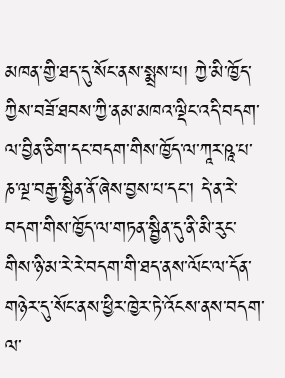མཁན་གྱི་ཐད་དུ་སོང་ནས་སྨྲས་པ། ཀྱེ་མི་ཁྱོད་ཀྱིས་བཟོ་ཐབས་ཀྱི་ནམ་མཁའ་ལྡིང་འདི་བདག་ལ་བྱིན་ཅིག་དང་བདག་གིས་ཁྱོད་ལ་ཀཱར་ཥཱ་པ་ཎ་ལྔ་བརྒྱ་སྦྱིན་ནོ་ཞེས་བྱས་པ་དང་། དེ་ན་རེ་བདག་གིས་ཁྱོད་ལ་གཏན་སྦྱིན་དུ་ནི་མི་རུང་གིས་ཉི་མ་རེ་རེ་བདག་གི་ཐད་ནས་ལོང་ལ་དོན་གཉེར་དུ་སོང་ནས་ཕྱིར་ཁྱེར་ཏེ་འོངས་ནས་བདག་ལ་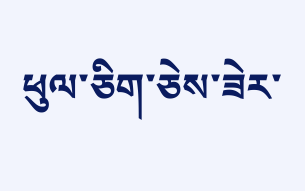ཕུལ་ཅིག་ཅེས་ཟེར་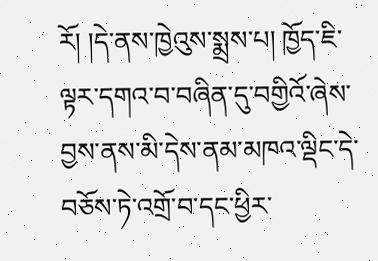རོ། །དེ་ནས་ཁྱེའུས་སྨྲས་པ། ཁྱོད་ཇི་ལྟར་དགའ་བ་བཞིན་དུ་བགྱིའོ་ཞེས་བྱས་ནས་མི་དེས་ནམ་མཁའ་ལྡིང་དེ་བཅོས་ཏེ་འགྲོ་བ་དང་ཕྱིར་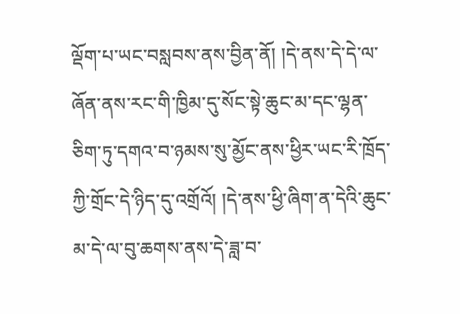ལྡོག་པ་ཡང་བསླབས་ནས་བྱིན་ནོ། །དེ་ནས་དེ་དེ་ལ་ཞོན་ནས་རང་གི་ཁྱིམ་དུ་སོང་སྟེ་ཆུང་མ་དང་ལྷན་ཅིག་ཏུ་དགའ་བ་ཉམས་སུ་མྱོང་ནས་ཕྱིར་ཡང་རི་ཁྲོད་ཀྱི་གྲོང་དེ་ཉིད་དུ་འགྲོའོ། །དེ་ནས་ཕྱི་ཞིག་ན་དེའི་ཆུང་མ་དེ་ལ་བུ་ཆགས་ནས་དེ་ཟླ་བ་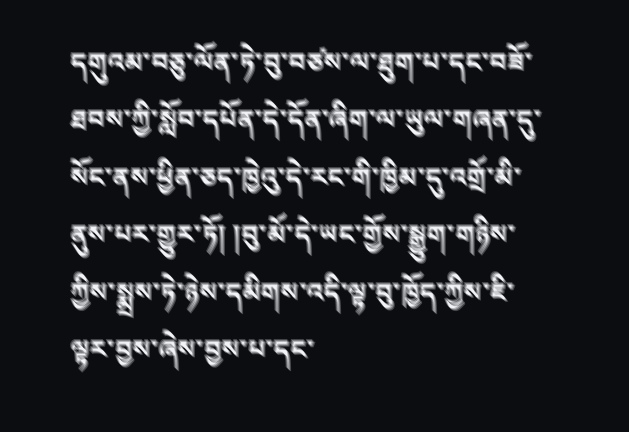དགུའམ་བཅུ་ལོན་ཏེ་བུ་བཙས་ལ་ཐུག་པ་དང་བཟོ་ཐབས་ཀྱི་སློབ་དཔོན་དེ་དོན་ཞིག་ལ་ཡུལ་གཞན་དུ་སོང་ནས་ཕྱིན་ཅད་ཁྱེའུ་དེ་རང་གི་ཁྱིམ་དུ་འགྲོ་མི་ནུས་པར་གྱུར་ཏོ། །བུ་མོ་དེ་ཡང་གྱོས་སྒྱུག་གཉིས་ཀྱིས་སྨྲས་ཏེ་ཉེས་དམིགས་འདི་ལྟ་བུ་ཁྱོད་ཀྱིས་ཇི་ལྟར་བྱས་ཞེས་བྱས་པ་དང་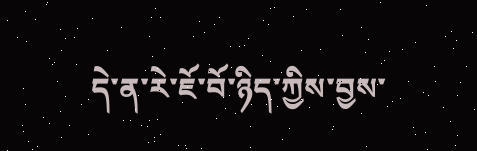དེ་ན་རེ་ཇོ་བོ་ཉིད་ཀྱིས་བྱས་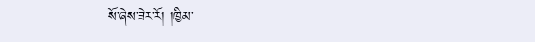སོ་ཞེས་ཟེར་རོ། །ཁྱིམ་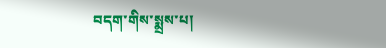བདག་གིས་སྨྲས་པ།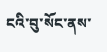ངའི་བུ་སོང་ནས་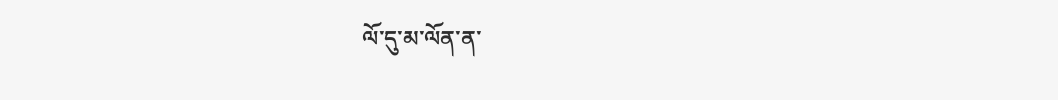ལོ་དུ་མ་ལོན་ན་